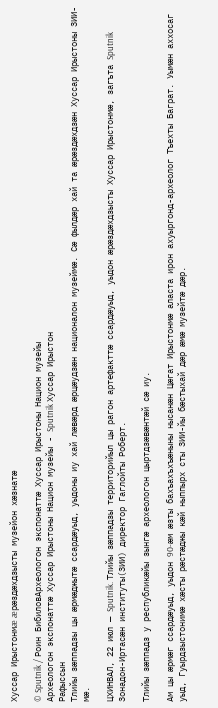Хуссар Ирыстонмæ æрæздæхдзысты музейон хæзнатæ

© Sputnik / Роин БибиловАрхеологон экспонаттӕ Хуссар Ирыстоны Национ музейы
Археологон экспонаттӕ Хуссар Ирыстоны Национ музейы - Sputnik Хуссар Ирыстон
Рафыссын
Тлийы зæппадзы цы æрмæджытæ ссардæуыд, уыдоны иу хай лæвæрд æрцæудзæн националон музеймæ. Сæ фылдæр хай та æрæздæхдзæн Хуссар Ирыстоны ЗИИ-мæ.

ЦХИНВАЛ, 22 июл — Sputnik. Тлийы зæппадзы территорийыл цы рагон артефакттæ ссардæуыд, уыдон æрæздæхдзысты Хуссар Ирыстонмæ, загъта Sputnik Зонадон-Иртасæн институты(ЗИИ) директор Гаглойты Роберт.

Тлийы зæппадз у республикæйы зынгæ археологон цыртдзæвæнтæй сæ иу.

Ам цы æрмæг ссардæуыд, уыдон 90-æм æзты бахъахъхъæныны нысанæн Цæгат Ирыстонмæ аласта ирон ахуыргонд-археолог Тъехты Баграт. Уымæн аххосаг уыд, Гуырдзыстонимæ хæсты рæстæджы кæй ныппырх сты ЗИИ-йы бæстыхай дæр æмæ музейтæ дæр.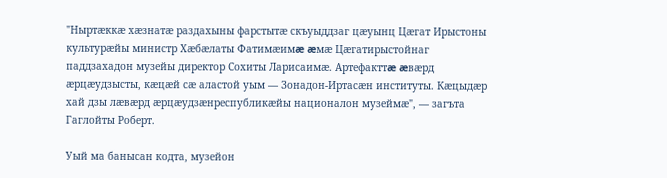"Ныртæккæ хæзнатæ раздахыны фарстытæ скъуыддзаг цæуынц Цæгат Ирыстоны культурæйы министр Хæбæлаты Фатимæимæ æмæ Цæгатирыстойнаг паддзахадон музейы директор Сохиты Ларисаимæ. Артефакттæ æвæрд æрцæудзысты, кæцæй сæ аластой уым — Зонадон-Иртасæн институты. Кæцыдæр хай дзы лæвæрд æрцæудзæнреспубликæйы националон музеймæ", — загъта Гаглойты Роберт.

Уый ма банысан кодта, музейон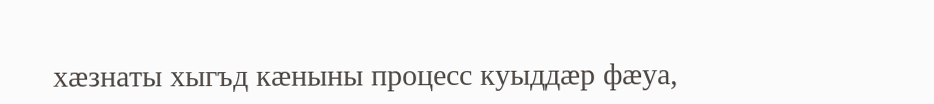хæзнаты хыгъд кæныны процесс куыддæр фæуа,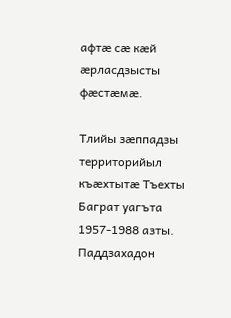афтæ сæ кæй æрласдзысты фæстæмæ.

Тлийы зæппадзы территорийыл къæхтытæ Тъехты Баграт уагъта 1957-1988 азты. Паддзахадон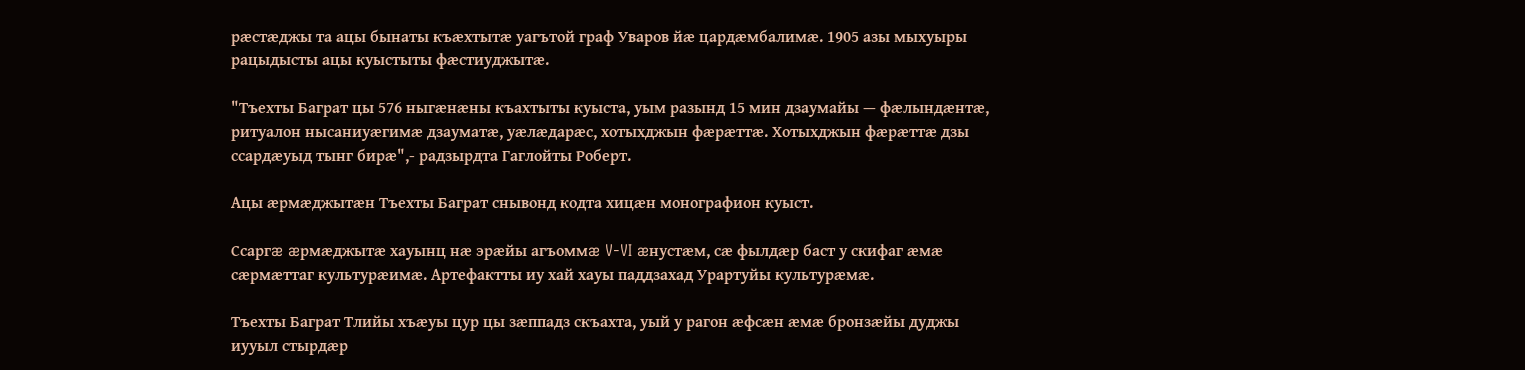рæстæджы та ацы бынаты къæхтытæ уагътой граф Уваров йæ цардæмбалимæ. 1905 азы мыхуыры рацыдысты ацы куыстыты фæстиуджытæ.

"Тъехты Баграт цы 576 ныгæнæны къахтыты куыста, уым разынд 15 мин дзаумайы — фæлындæнтæ, ритуалон нысаниуæгимæ дзауматæ, уæлæдарæс, хотыхджын фæрæттæ. Хотыхджын фæрæттæ дзы ссардæуыд тынг бирæ",- радзырдта Гаглойты Роберт.

Ацы æрмæджытæн Тъехты Баграт снывонд кодта хицæн монографион куыст.

Ссаргæ æрмæджытæ хауынц нæ эрæйы агъоммæ V-VI æнустæм, сæ фылдæр баст у скифаг æмæ сæрмæттаг культурæимæ. Артефактты иу хай хауы паддзахад Урартуйы культурæмæ.

Тъехты Баграт Тлийы хъæуы цур цы зæппадз скъахта, уый у рагон æфсæн æмæ бронзæйы дуджы иууыл стырдæр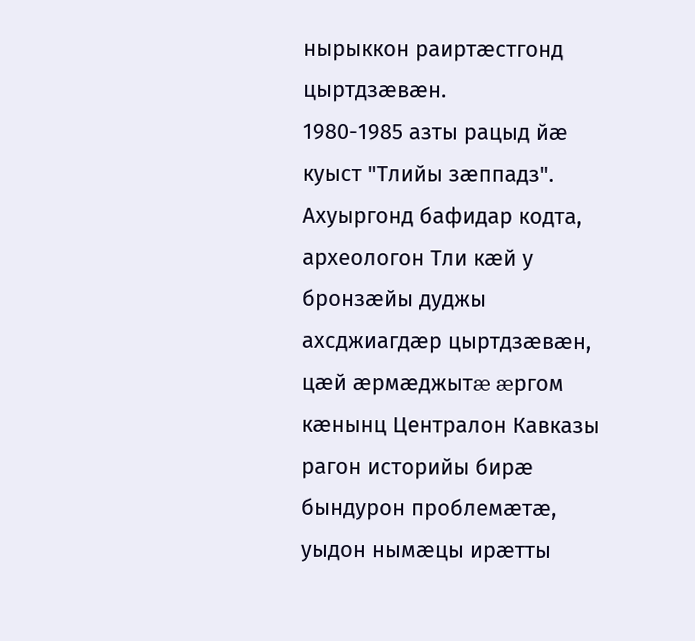нырыккон раиртæстгонд цыртдзæвæн.
1980-1985 азты рацыд йæ куыст "Тлийы зæппадз". Ахуыргонд бафидар кодта, археологон Тли кæй у бронзæйы дуджы ахсджиагдæр цыртдзæвæн, цæй æрмæджытæ æргом кæнынц Централон Кавказы рагон историйы бирæ бындурон проблемæтæ, уыдон нымæцы ирæтты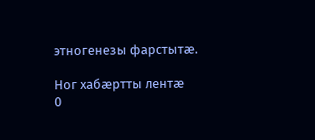этногенезы фарстытæ.

Ног хабӕртты лентӕ
0